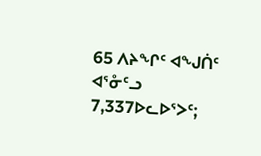65 ᐱᔨᖏᑦ ᐊᖑᑏᑦ ᐊᕐᓁᑦᓗ 7,337ᐅᓚᐅᕐᐳᑦ;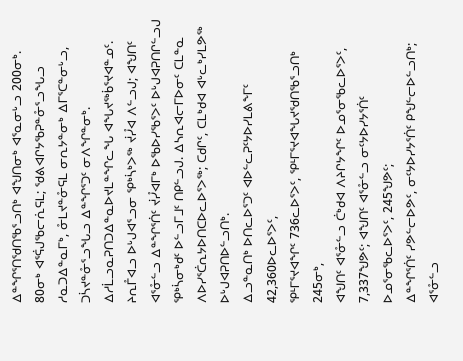ᐃᓐᖏᕐᑎᖁᑎᖃᕐᓗᑎᒃ ᐊᖑᑎᓂᒃ ᐊᕐᓇᓂᒡᓗ 200ᓂᒃ.
80ᓂᒃ ᐊᕐᕌᒍᖃᓕᕇᕋᒪ; ᖁᕕᐊᒋᔭᖃᕈᓐᓁᕐᓗᖓᓗ ᓱᓇᑐᐃᓐᓇᒥᒃ, ᓁᒪᔪᓐᓁᕋᒪ ᓂᕆᔭᓐᓂᒃ ᐃᒥᕐᑕᓐᓂᒡᓗ, ᑐᓵᔪᓐᓁᕐᓗᖓᓗ ᐃᓐᖏᕐᑐᑦ ᓂᐱᖏᓐᓂᒃ. ᐃᓱᒫᓗᓇᕈᑎᑐᐃᓐᓇᐅᔪᒪᓐᖏᓚᖓ ᐊᖓᔪᖅᑳᕐᔪᐊᓐᓄᑦ.
ᔨᕆᒤᐊᓗ ᐅᒡᒍᐊᕐᓗᓂ ᕿᒃᓵᒃᐳᖅ ᔫᓮᐊ ᐱᓪᓗᒍ; ᐊᖑᑎᑦ ᐊᕐᓁᓪᓗ ᐃᓐᖏᕐᑏᑦ ᔫᓮᐊᒥᒃ ᐅᖃᐅᓯᖃᕐᐳᑦ ᐅᒡᒍᐊᕈᑎᒋᓪᓗᒍ ᕿᒃᓵᓂᒃᑯᑦ ᐅᓪᓗᒥᒧᑦ ᑎᑭᓪᓗᒍ. ᐃᓴᕆᐊᓕᒥᐅᓂᑦ ᑕᒪᓐᓇ ᐱᐅᓯᕐᑖᕆᔭᐅᑎᑕᐅᓚᐅᕐᐳᖅ; ᑕᑯᒋᑦ, ᑕᒪᒃᑯᐊ ᐊᒡᓚᒃᓯᒪᕗᖅ ᐅᒡᒍᐊᕈᑎᐅᓪᓗᑎᒃ.
ᐃᓗᓐᓇᑎᒃ ᐅᑎᓚᐅᕐᑐᑦ ᐊᐅᓪᓚᕈᑦᔭᐅᓯᒪᕕᖕᒥᑦ 42,360ᐅᓚᐅᕐᐳᑦ,
ᕿᒻᒥᕐᔪᐊᖏᑦ 736ᓚᐅᕐᐳᑦ, ᕿᒻᒥᕐᔪᐊᖓᔪᖁᑎᖃᕐᓗᑎᒃ 245ᓂᒃ,
ᐊᖑᑎᑦ ᐊᕐᓁᓪᓗ ᑖᒃᑯᐊ ᐱᔨᒋᔭᖏᑦ ᐅᓄᕐᓂᖃᓚᐅᕐᐳᑦ, 7,337ᖑᕗᑦ; ᐊᖑᑎᑦ ᐊᕐᓁᓪᓗ ᓂᑦᔭᐅᓯᔭᕐᑏᑦ ᐅᓄᕐᓂᖃᓚᐅᕐᐳᑦ, 245ᖑᕗᑦ;
ᐃᓐᖏᕐᑏᑦ ᓯᕗᓪᓕᐅᕗᑦ, ᓂᑦᔭᐅᓯᔭᕐᑏᑦ ᑭᖑᓪᓕᐅᓪᓗᑎᒃ; ᐊᕐᓁᓪᓗ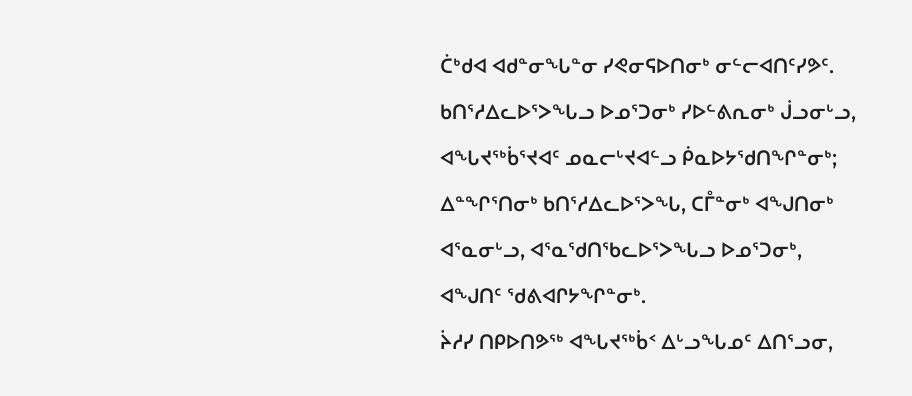ᑖᒃᑯᐊ ᐊᑯᓐᓂᖓᓐᓂ ᓯᕙᓂᕋᐅᑎᓂᒃ ᓂᓪᓕᐊᑎᑦᓯᕗᑦ.
ᑲᑎᕐᓱᐃᓚᐅᕐᐳᖓᓗ ᐅᓄᕐᑐᓂᒃ ᓯᐅᓪᕕᕆᓂᒃ ᒎᓗᓂᒡᓗ, ᐊᖓᔪᖅᑳᕐᔪᐊᑦ ᓄᓇᓕᒡᔪᐊᓪᓗ ᑮᓇᐅᔭᖁᑎᖏᓐᓂᒃ; ᐃᓐᖏᕐᑎᓂᒃ ᑲᑎᕐᓱᐃᓚᐅᕐᐳᖓ, ᑕᒤᓐᓂᒃ ᐊᖑᑎᓂᒃ ᐊᕐᓇᓂᒡᓗ, ᐊᕐᓇᖁᑎᖃᓚᐅᕐᐳᖓᓗ ᐅᓄᕐᑐᓂᒃ, ᐊᖑᑎᑦ ᖁᕕᐊᒋᔭᖏᓐᓂᒃ.
ᔩᓱᓯ ᑎᑭᐅᑎᕗᖅ ᐊᖓᔪᖅᑳᑉ ᐃᒡᓗᖓᓄᑦ ᐃᑎᕐᓗᓂ,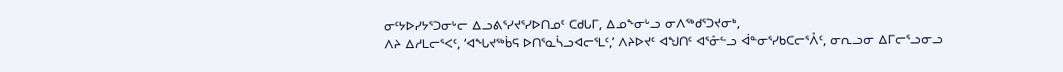ᓂᑦᔭᐅᓯᔭᕐᑐᓂᒡᓕ ᐃᓗᕕᕐᓯᔪᕐᓯᐅᑎᓄᑦ ᑕᑯᒐᒥ, ᐃᓄᖕᓂᒡᓗ ᓂᐱᖅᑯᕐᑐᔪᓂᒃ,
ᐱᔨ ᐃᓱᒪᓕᕐᐸᑦ, ‘ᐊᖓᔪᖅᑳᕋ ᐅᑎᕐᓇᓵᓗᐊᓕᕐᒪᑦ,’ ᐱᔨᐅᔪᑦ ᐊᖑᑎᑦ ᐊᕐᓁᓪᓗ ᐋᓐᓂᕐᓯᑲᑕᓕᕐᐰᑦ, ᓂᕆᓗᓂ ᐃᒥᓕᕐᓗᓂᓗ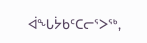ᐋᖓᔮᑲᑦᑕᓕᕐᐳᖅ,